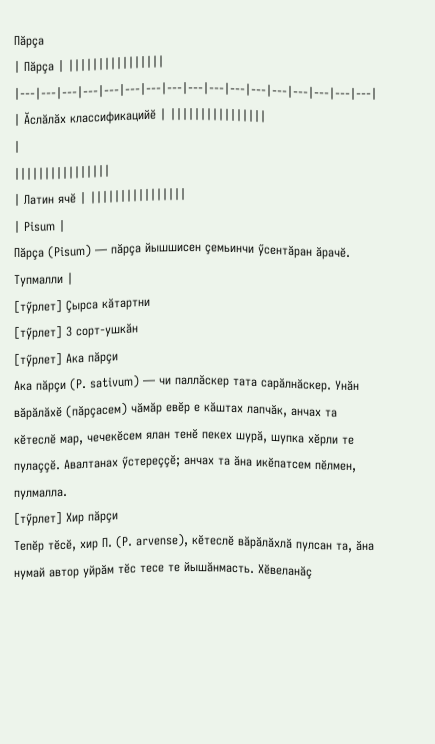Пăрçа
| Пăрçа | ||||||||||||||||
|---|---|---|---|---|---|---|---|---|---|---|---|---|---|---|---|---|
| Ăслăлăх классификацийĕ | ||||||||||||||||
|
||||||||||||||||
| Латин ячĕ | ||||||||||||||||
| Pisum |
Пăрçа (Pisum) — пăрçа йышшисен çемьинчи ӳсентăран ăрачĕ.
Тупмалли |
[тӳрлет] Çырса кăтартни
[тӳрлет] 3 сорт-ушкăн
[тӳрлет] Ака пăрçи
Ака пăрçи (Р. sativum) — чи паллăскер тата сарăлнăскер. Унăн вăрăлăхĕ (пăрçасем) чăмăр евĕр е кăштах лапчăк, анчах та кĕтеслĕ мар, чечекĕсем ялан тенĕ пекех шурă, шупка хĕрли те пулаççĕ. Авалтанах ӳстереççĕ; анчах та ăна икĕпатсем пĕлмен, пулмалла.
[тӳрлет] Хир пăрçи
Тепĕр тĕсĕ, хир П. (Р. arvense), кĕтеслĕ вăрăлăхлă пулсан та, ăна нумай автор уйрăм тĕс тесе те йышăнмасть. Хĕвеланăç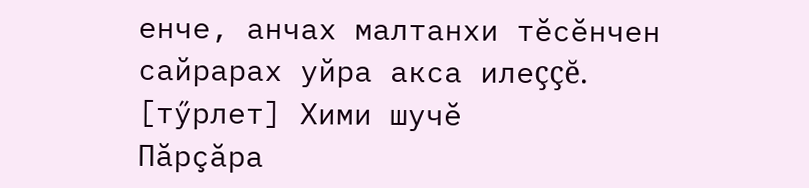енче, анчах малтанхи тĕсĕнчен сайрарах уйра акса илеççĕ.
[тӳрлет] Хими шучĕ
Пăрçăра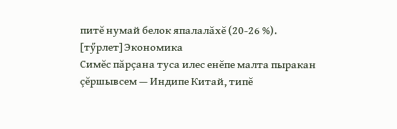питĕ нумай белок япалалăхĕ (20-26 %).
[тӳрлет] Экономика
Симĕс пăрçана туса илес енĕпе малта пыракан çĕршывсем — Индипе Китай, типĕ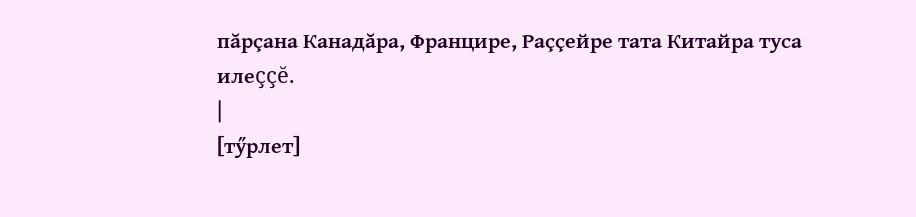пăрçана Канадăра, Францире, Раççейре тата Китайра туса илеççĕ.
|
[тӳрлет]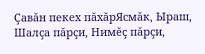Çавăн пекех пăхăрЯсмăк, Ыраш, Шалçа пăрçи, Нимĕç пăрçи,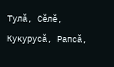Тулă, Сĕлĕ, Кукурусă, Рапсă,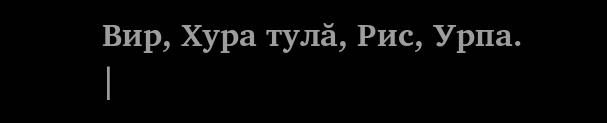Вир, Хура тулă, Рис, Урпа.
|